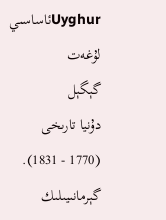Uyghurئاساسىي لۇغەت
گېگېل
دۇنيا تارىخى
(1770 - 1831). گېرمانىيىلىك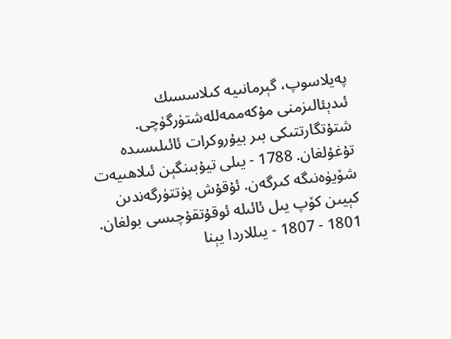پەيلاسوپ، گېرمانىيە كىلاسسىك ئىدېئالىزمنى مۇكەممەللەشتۈرگۈچى. شتۇتگارتتىكى بىر بيۇروكرات ئائىلىسىدە تۇغۇلغان. 1788 - يىلى تيۇبىنگېن ئىلاھىيەت شۆيۈەنىگە كىرگەن. ئۇقۇش پۈتتۈرگەندىن كېيىن كۆپ يىل ئائىلە ئوقۇتقۇچىسى بولغان. 1801 - 1807 - يىللاردا يېنا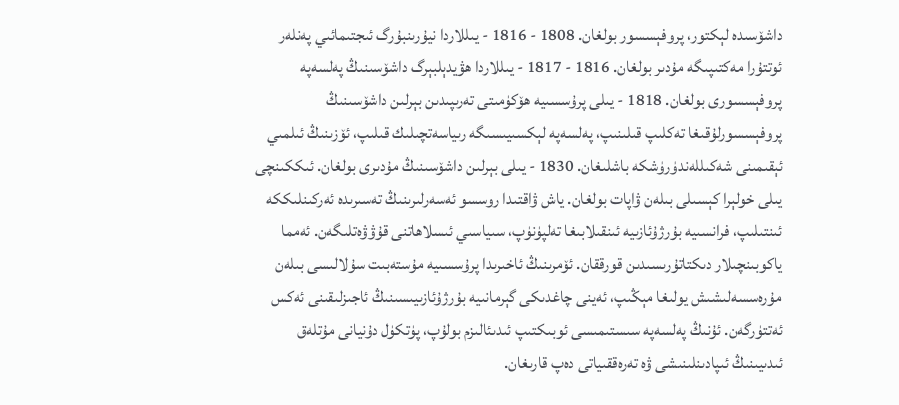داشۆسىدە لېكتور، پروفېسسور بولغان. 1808 - 1816 - يىللاردا نيۇرىنبۇرگ ئىجتىمائىي پەنلەر ئوتتۇرا مەكتىپىگە مۇدىر بولغان. 1816 - 1817 - يىللاردا ھۋيدېلبېرگ داشۆسىنىڭ پەلسەپە پروفېسسورى بولغان. 1818 - يىلى پرۇسسىيە ھۆكۈمىتى تەرىپىدىن بېرلىن داشۆسىنىڭ پروفېسسورلۇقىغا تەكلىپ قىلىنىپ، پەلسەپە لېكسىيىسىگە رىياسەتچىلىك قىلىپ، ئۆزىنىڭ ئىلمىي ئېقىمىنى شەكىللەندۈرۈشكە باشلىغان. 1830 - يىلى بېرلىن داشۆسىنىڭ مۇدىرى بولغان. ئىككىنچى يىلى خولېرا كېسىلى بىلەن ۋاپات بولغان. ياش ۋاقتىدا روسسو ئەسەرلىرىنىڭ تەسىرىدە ئەركىنلىككە ئىنتىلىپ، فرانسىيە بۇرژۇئازىيە ئىنقىلابىغا تەلپۈنۈپ، سىياسىي ئىسلاھاتنى قۇۋۋەتلىگەن. ئەمما ياكوبىنچىلار دىكتاتۇرىسىدىن قورققان. ئۆمرىنىڭ ئاخىرىدا پرۇسسىيە مۇستەبىت سۇلالىسى بىلەن مۇرەسسەلىشىش يولىغا مېڭىپ، ئەينى چاغدىكى گېرمانىيە بۇرژۇئازىيىسىنىڭ ئاجىزلىقىنى ئەكس ئەتتۈرگەن. ئۇنىڭ پەلسەپە سىستىمىسى ئوبىكتىپ ئىدىئالىزم بولۇپ، پۈتكۈل دۇنيانى مۇتلەق ئىدىيىنىڭ ئىپادىنلىنىشى ۋە تەرەققىياتى دەپ قارىغان.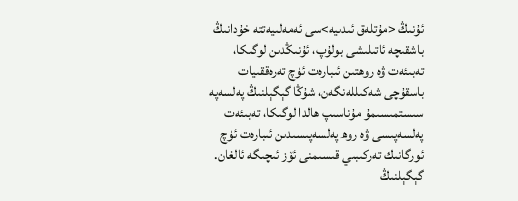ئۇنىڭ <مۇتلەق ئىدىيە>سى ئەمەلىيەتتە خۇدانىڭ باشقىچە ئاتىلىشى بولۇپ، ئۇنىڭدىن لوگىكا، تەبىئەت ۋە روھتىن ئىبارەت ئۈچ تەرەققىيات باسقۇچى شەكىللەنگەن، شۇڭا گېگېلنىڭ پەلسەپە سىستمىسىمۇ مۇناسىپ ھالدا لوگىكا، تەبىئەت پەلسەپىسى ۋە روھ پەلسەپىسىدىن ئىبارەت ئۈچ ئورگانىك تەركىبىي قىسىمنى ئۆز ئىچىگە ئالغان. گېگېلنىڭ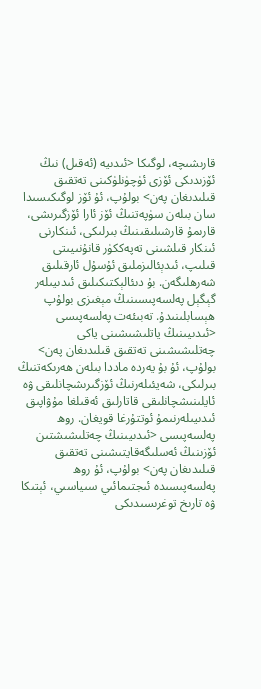قارىشىچە، لوگىكا <ئىدىيە (ئەقىل) نىڭ ئۆزىدىكى ئۆزى ئۈچۈنلۈكىنى تەتقىق قىلىدىغان پەن> بولۇپ، ئۇ ئۆز لوگىكىسىدا سان بىلەن سۈپەتنىڭ ئۆز ئارا ئۆزگىرىشى، قارىمۇ قارشىلىقىنىڭ بىرلىكى، ئىنكارنى ئىنكار قىلشىنى تەپەككۈر قانۇنىيىتى قىلىپ، ئىدېئالىزملىق ئۇسۇل ئارقىلىق شەرھلىگەن. بۇ دىئالېكتىكىلىق ئىدىيىلەر گېگېل پەلسەپىسىنىڭ مېغىزى بولۇپ ھېسابلىنىدۇ. تەبىئەت پەلسەپىسى <ئىدىيىنىڭ ياتلىشىشىنى ياكى چەتلىشىشىنى تەتقىق قىلىدىغان پەن> بولۇپ، ئۇ بۇ يەردە ماددا بىلەن ھەرىكەتنىڭ بىرلىكى، شەيئىلەرنىڭ ئۆزگىرىشچانلىقى ۋە ئايلىنىشچانلىقى قاتارلىق ئەقىلغا مۇۋاپىق ئىدىيىلەرنىمۇ ئوتتۇرغا قويغان. روھ پەلسەپىسى <ئىدىيىنىڭ چەتلىشىشتىن ئۆزىنىڭ ئەسلىگەقايتىشىنى تەتقىق قىلىدىغان پەن> بولۇپ، ئۇ روھ پەلسەپىسىدە ئىجتىمائىي سىياسىي، ئېتىكا ۋە تارىخ توغرىسىدىكى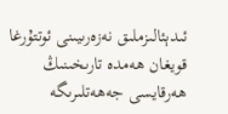ئىدېئالىزملىق نەزەرىيىنى ئوتتۇرغا قويغان ھەمدە تارىخىنىڭ ھەرقايسى جەھەتلىرىگە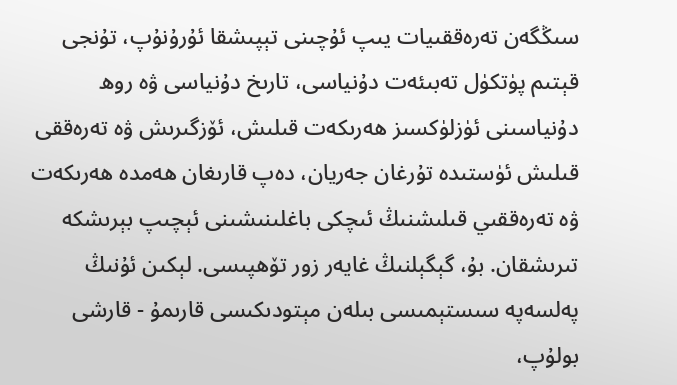سىڭگەن تەرەققىيات يىپ ئۇچىنى تېپىشقا ئۇرۇنۇپ، تۇنجى قېتىم پۈتكۈل تەبىئەت دۇنياسى، تارىخ دۇنياسى ۋە روھ دۇنياسىنى ئۈزلۈكسىز ھەرىكەت قىلىش، ئۆزگىرىش ۋە تەرەققى قىلىش ئۈستىدە تۇرغان جەريان، دەپ قارىغان ھەمدە ھەرىكەت ۋە تەرەققىي قىلىشنىڭ ئىچكى باغلىنىشىنى ئېچىپ بېرىشكە تىرىشقان. بۇ، گېگېلنىڭ غايەر زور تۆھپىسى. لېكىن ئۇنىڭ پەلسەپە سىستېمىسى بىلەن مېتودىكىسى قارىمۇ - قارشى بولۇپ،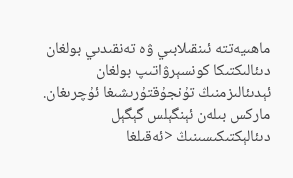ماھىيەتتە ئىنقىلابىي ۋە تەنقىدىي بولغان دىئالىكتىكا كونسېرۋاتىپ بولغان ئېدىئالىزمنىڭ تۇنجۇقتۇرىشىغا ئۇچرىغان. ماركس بىلەن ئېنگېلس گېگېل دىئالېكتىكىسىنىڭ <ئەقىلغا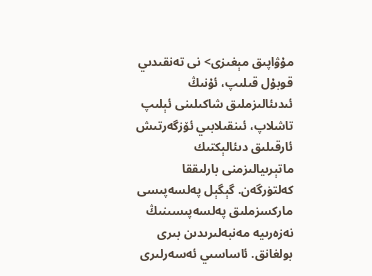مۇۋاپىق مېغىزى> نى تەنقىدىي قوبۇل قىلىپ، ئۇنىڭ ئىدىئالىزملىق شاكىلىنى ئېلىپ تاشلاپ، ئىنقىلابىي ئۆزگەرتىش ئارقىلىق دىئالېكتىك ماتېرىيالىزمنى بارلىققا كەلتۈرگەن. گېگېل پەلسەپىسى ماركسزملىق پەلسەپىسىنىڭ نەزەرىيە مەنبەلىرىدىن بىرى بولغانق. ئاساسىي ئەسەرلىرى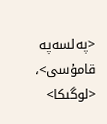<پەلسەپە قامۇسى>، <لوگىكا>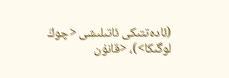(ئادەتتىكى ئاتىلىشى <چوڭ لوگىكا>)، <قانۇن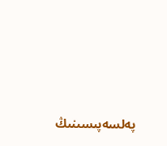پەلسەپىسىنىڭ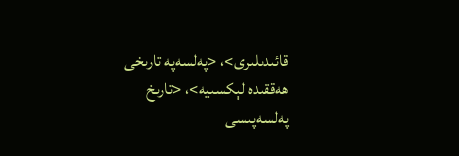قائىدىلىرى>، <پەلسەپە تارىخى ھەققىدە لېكسىيە>، <تارىخ پەلسەپىسى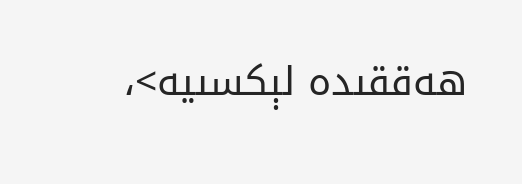ھەققىدە لېكسىيە>،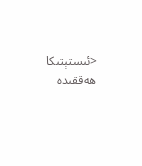<ئىستېتىكا ھەققىدە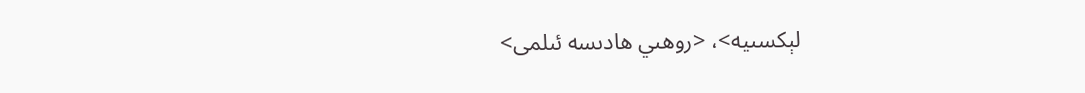لېكسىيە>، <روھىي ھادىسە ئىلمى>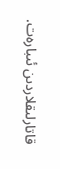قاتارلىقلاردىن ئىبارەت.